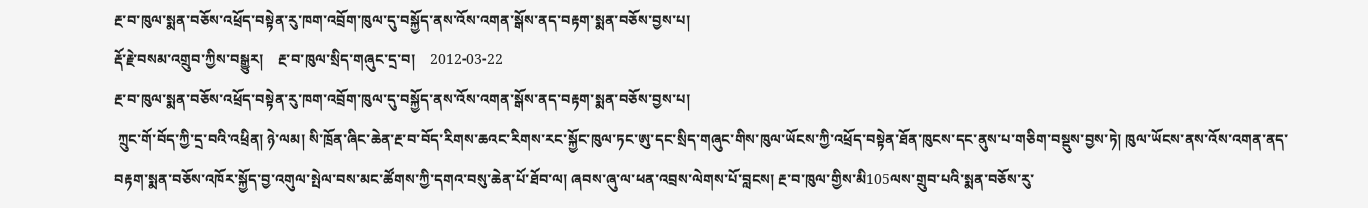རྔ་བ་ཁུལ་སྨན་བཅོས་འཕྲོད་བསྟེན་རུ་ཁག་འབྲོག་ཁུལ་དུ་བསྐྱོད་ནས་འོས་འགན་སྒོས་ནད་བརྟག་སྨན་བཅོས་བྱས་པ།
རྡོ་རྗེ་བསམ་འགྲུབ་ཀྱིས་བསྒྱུར།    རྔ་བ་ཁུལ་སྲིད་གཞུང་དྲ་བ།    2012-03-22
རྔ་བ་ཁུལ་སྨན་བཅོས་འཕྲོད་བསྟེན་རུ་ཁག་འབྲོག་ཁུལ་དུ་བསྐྱོད་ནས་འོས་འགན་སྒོས་ནད་བརྟག་སྨན་བཅོས་བྱས་པ།
 ཀྲུང་གོ་བོད་ཀྱི་དྲ་བའི་འཕྲིན། ཉེ་ལམ། སི་ཁྲོན་ཞིང་ཆེན་རྔ་བ་བོད་རིགས་ཆའང་རིགས་རང་སྐྱོང་ཁུལ་ཏང་ཨུ་དང་སྲིད་གཞུང་གིས་ཁུལ་ཡོངས་ཀྱི་འཕྲོད་བསྟེན་ཐོན་ཁུངས་དང་ནུས་པ་གཅིག་བསྡུས་བྱས་ཏེ། ཁུལ་ཡོངས་ནས་འོས་འགན་ནད་བརྟག་སྨན་བཅོས་འཁོར་སྐྱོད་བྱ་འགུལ་སྤེལ་བས་མང་ཚོགས་ཀྱི་དགའ་བསུ་ཆེན་པོ་ཐོབ་ལ། ཞབས་ཞུ་ལ་ཕན་འབྲས་ལེགས་པོ་བླངས། རྔ་བ་ཁུལ་གྱིས་མི105ལས་གྲུབ་པའི་སྨན་བཅོས་རུ་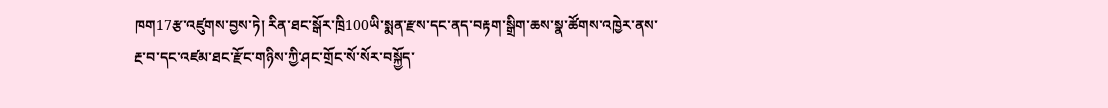ཁག17རྩ་འཛུགས་བྱས་ཏེ། རིན་ཐང་སྒོར་ཁྲི100ཡི་སྨན་རྫས་དང་ནད་བརྟག་སྒྲིག་ཆས་སྣ་ཚོགས་འཁྱེར་ནས་རྔ་བ་དང་འཛམ་ཐང་རྫོང་གཉིས་ཀྱི་ཤང་གྲོང་སོ་སོར་བསྐྱོད་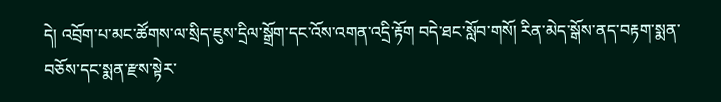དེ། འབྲོག་པ་མང་ཚོགས་ལ་སྲིད་ཇུས་དྲིལ་སྒྲོག་དང་འོས་འགན་འདྲི་རྟོག བདེ་ཐང་སློབ་གསོ། རིན་མེད་སྒོས་ནད་བརྟག་སྨན་བཅོས་དང་སྨན་རྫས་སྟེར་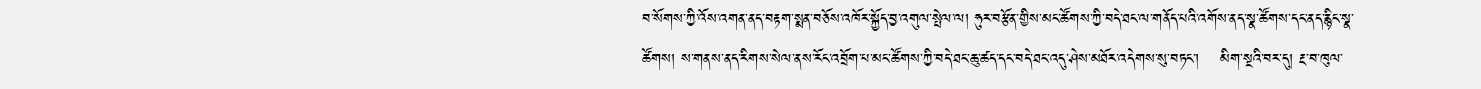བ་སོགས་ཀྱི་འོས་འགན་ནད་བརྟག་སྨན་བཅོས་འཁོར་སྐྱོད་བྱ་འགུལ་སྤེལ་ལ། ཧུར་བརྩོན་གྱིས་མང་ཚོགས་ཀྱི་བདེ་ཐང་ལ་གནོད་པའི་འགོས་ནད་སྣ་ཚོགས་དང་ནད་རྙིང་སྣ་ཚོགས། ས་གནས་ནད་རིགས་སེལ་ནས་རོང་འབྲོག་པ་མང་ཚོགས་ཀྱི་བདེ་ཐང་ཆུ་ཚད་དང་བདེ་ཐང་འདུ་ཤེས་མཐོར་འདེགས་སུ་བཏང་།    མིག་སྔའི་བར་དུ། རྔ་བ་ཁུལ་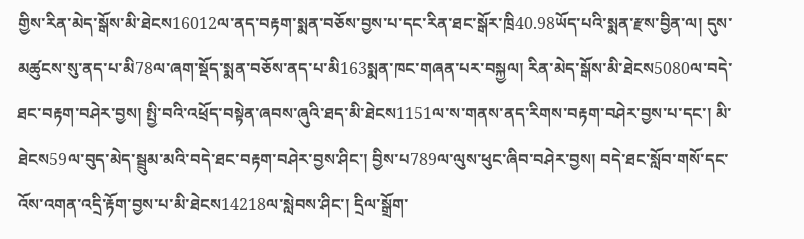གྱིས་རིན་མེད་སྒོས་མི་ཐེངས16012ལ་ནད་བརྟག་སྨན་བཅོས་བྱས་པ་དང་རིན་ཐང་སྒོར་ཁྲི40.98ཡོད་པའི་སྨན་རྫས་བྱིན་ལ། དུས་མཚུངས་སུ་ནད་པ་མི78ལ་ཞག་སྡོད་སྨན་བཅོས་ནད་པ་མི163སྨན་ཁང་གཞན་པར་བསྐྱལ། རིན་མེད་སྒོས་མི་ཐེངས5080ལ་བདེ་ཐང་བརྟག་བཤེར་བྱས། སྤྱི་བའི་འཕྲོད་བསྟེན་ཞབས་ཞུའི་ཐད་མི་ཐེངས1151ལ་ས་གནས་ནད་རིགས་བརྟག་བཤེར་བྱས་པ་དང་། མི་ཐེངས59ལ་བུད་མེད་སྦྲུམ་མའི་བདེ་ཐང་བརྟག་བཤེར་བྱས་ཤིང་། བྱིས་པ789ལ་ལུས་ཕུང་ཞིབ་བཤེར་བྱས། བདེ་ཐང་སློབ་གསོ་དང་འོས་འགན་འདྲི་རྟོག་བྱས་པ་མི་ཐེངས14218ལ་སླེབས་ཤིང་། དྲིལ་སྒྲོག་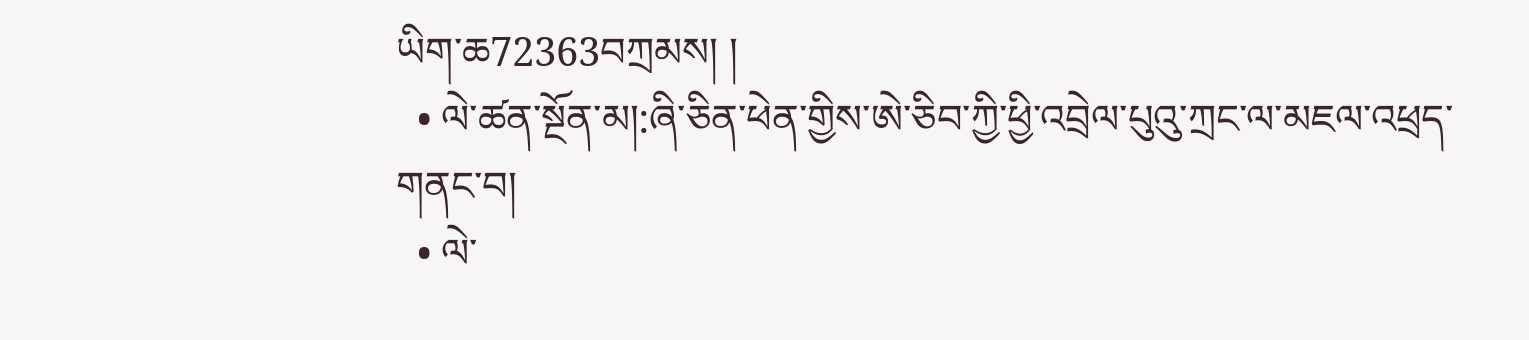ཡིག་ཆ72363བཀྲམས། །
  • ལེ་ཚན་སྔོན་མ།:ཞི་ཅིན་ཕེན་གྱིས་ཨེ་ཅིབ་ཀྱི་ཕྱི་འབྲེལ་པུའུ་ཀྲང་ལ་མཇལ་འཕྲད་གནང་བ།
  • ལེ་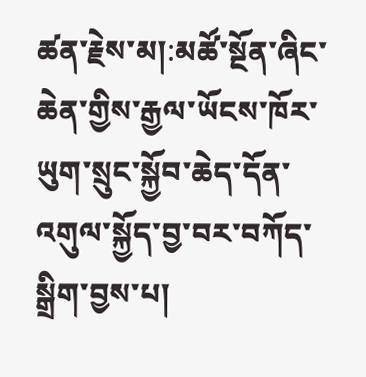ཚན་རྗེས་མ།:མཚོ་སྔོན་ཞིང་ཆེན་གྱིས་རྒྱལ་ཡོངས་ཁོར་ཡུག་སྲུང་སྐྱོབ་ཆེད་དོན་འགུལ་སྐྱོད་བྱ་བར་བཀོད་སྒྲིག་བྱས་པ།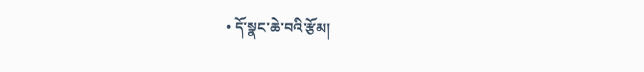• དོ་སྣང་ཆེ་བའི་རྩོམ།